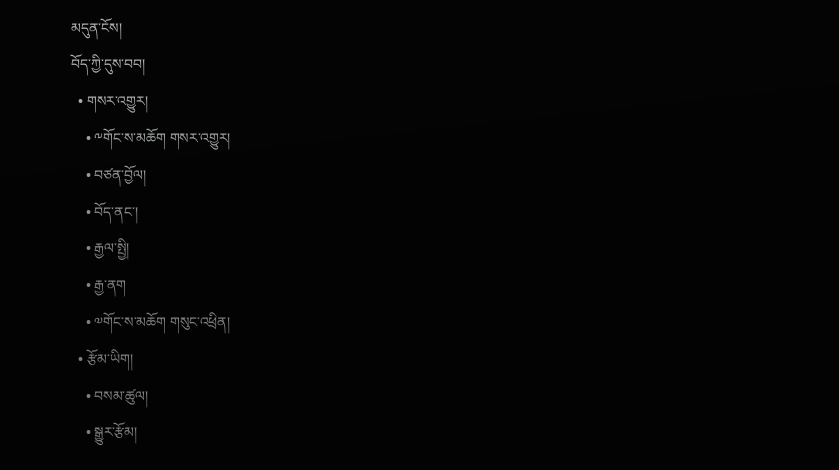མདུན་ངོས།
བོད་ཀྱི་དུས་བབ།
  • གསར་འགྱུར།
    • ༸གོང་ས་མཆོག གསར་འགྱུར།
    • བཙན་བྱོལ།
    • བོད་ནང་།
    • རྒྱལ་སྤྱི།
    • རྒྱ་ནག
    • ༧གོང་ས་མཆོག གསུང་འཕྲིན།
  • རྩོམ་ཡིག།
    • བསམ་ཚུལ།
    • སྒྱུར་རྩོམ།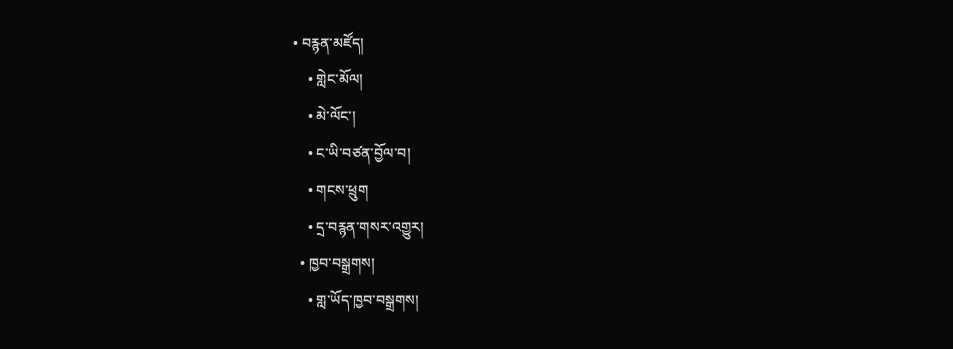• བརྙན་མཛོད།
    • གླེང་མོལ།
    • མེ་ལོང་།
    • ང་ཡི་བཙན་བྱོལ་བ།
    • གངས་ཕྲུག
    • དྲ་བརྙན་གསར་འགྱུར།
  • ཁྱབ་བསྒྲགས།
    • གླ་ཡོད་ཁྱབ་བསྒྲགས།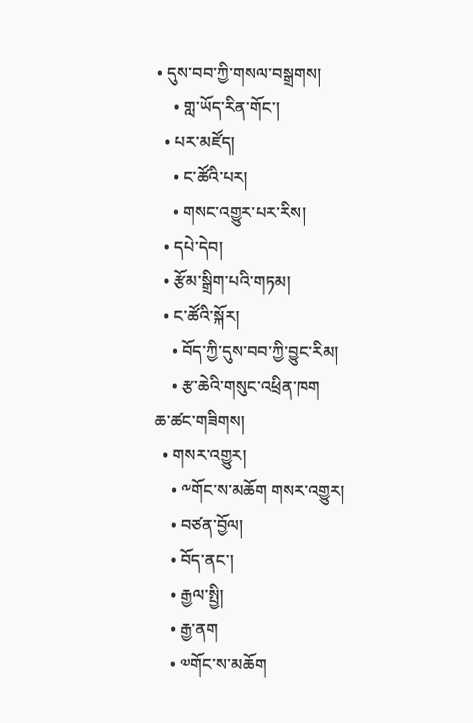• དུས་བབ་ཀྱི་གསལ་བསྒྲགས།
    • གླ་ཡོད་རིན་གོང་།
  • པར་མཛོད།
    • ང་ཚོའི་པར།
    • གསང་འགྱུར་པར་རིས།
  • དཔེ་དེབ།
  • རྩོམ་སྒྲིག་པའི་གཏམ།
  • ང་ཚོའི་སྐོར།
    • བོད་ཀྱི་དུས་བབ་ཀྱི་བྱུང་རིམ།
    • རྩ་ཆེའི་གསུང་འཕྲིན་ཁག
ཆ་ཚང་གཟིགས།
  • གསར་འགྱུར།
    • ༸གོང་ས་མཆོག གསར་འགྱུར།
    • བཙན་བྱོལ།
    • བོད་ནང་།
    • རྒྱལ་སྤྱི།
    • རྒྱ་ནག
    • ༧གོང་ས་མཆོག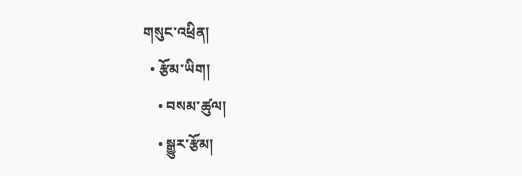གསུང་འཕྲིན།
  • རྩོམ་ཡིག།
    • བསམ་ཚུལ།
    • སྒྱུར་རྩོམ།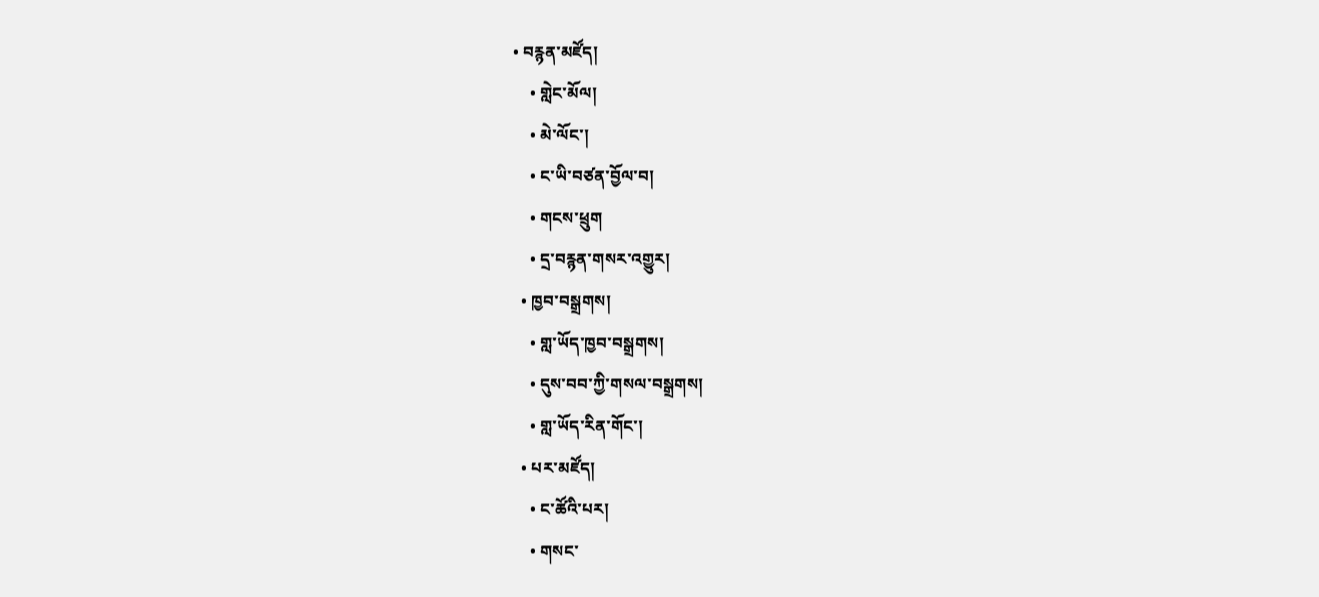• བརྙན་མཛོད།
    • གླེང་མོལ།
    • མེ་ལོང་།
    • ང་ཡི་བཙན་བྱོལ་བ།
    • གངས་ཕྲུག
    • དྲ་བརྙན་གསར་འགྱུར།
  • ཁྱབ་བསྒྲགས།
    • གླ་ཡོད་ཁྱབ་བསྒྲགས།
    • དུས་བབ་ཀྱི་གསལ་བསྒྲགས།
    • གླ་ཡོད་རིན་གོང་།
  • པར་མཛོད།
    • ང་ཚོའི་པར།
    • གསང་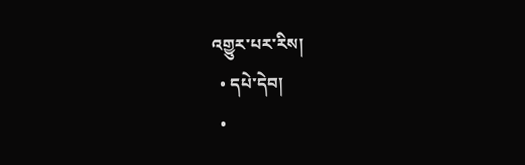འགྱུར་པར་རིས།
  • དཔེ་དེབ།
  •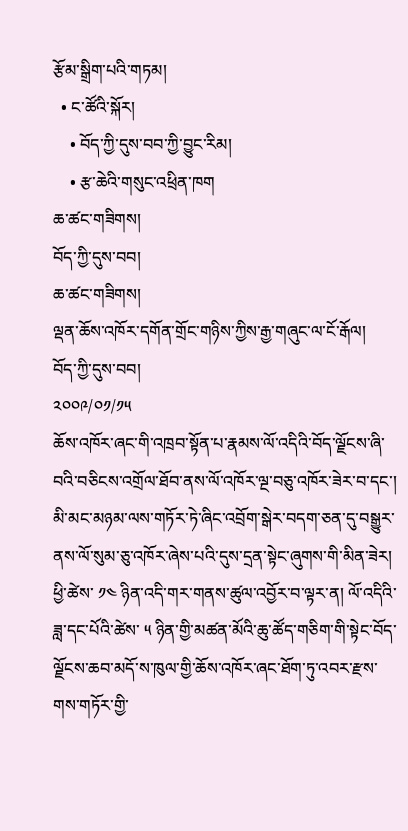རྩོམ་སྒྲིག་པའི་གཏམ།
  • ང་ཚོའི་སྐོར།
    • བོད་ཀྱི་དུས་བབ་ཀྱི་བྱུང་རིམ།
    • རྩ་ཆེའི་གསུང་འཕྲིན་ཁག
ཆ་ཚང་གཟིགས།
བོད་ཀྱི་དུས་བབ།
ཆ་ཚང་གཟིགས།
ལྡན་ཆོས་འཁོར་དགོན་གྲོང་གཉིས་ཀྱིས་རྒྱ་གཞུང་ལ་ངོ་རྒོལ།
བོད་ཀྱི་དུས་བབ།
༢༠༠༩/༠༡/༡༥
ཆོས་འཁོར་ཞང་གི་འཁྲབ་སྟོན་པ་རྣམས་ལོ་འདིའི་བོད་ལྗོངས་ཞི་བའི་བཅིངས་འགྲོལ་ཐོབ་ནས་ལོ་འཁོར་ལྔ་བཅུ་འཁོར་ཟེར་བ་དང་། མི་མང་མཉམ་ལས་གཏོར་ཏེ་ཞིང་འབྲོག་སྒེར་བདག་ཅན་དུ་བསྒྱུར་ནས་ལོ་སུམ་ཅུ་འཁོར་ཞེས་པའི་དུས་དྲན་སྟེང་ཞུགས་གི་མིན་ཟེར།
ཕྱི་ཚེས་ ༡༤ ཉིན་འདི་གར་གནས་ཚུལ་འབྱོར་བ་ལྟར་ན། ལོ་འདིའི་ཟླ་དང་པོའི་ཚེས་ ༥ ཉིན་གྱི་མཚན་མོའི་ཆུ་ཚོད་གཅིག་གི་སྟེང་བོད་ལྗོངས་ཆབ་མདོ་ས་ཁུལ་གྱི་ཆོས་འཁོར་ཞང་ཐོག་ཏུ་འབར་རྫས་གས་གཏོར་གྱི་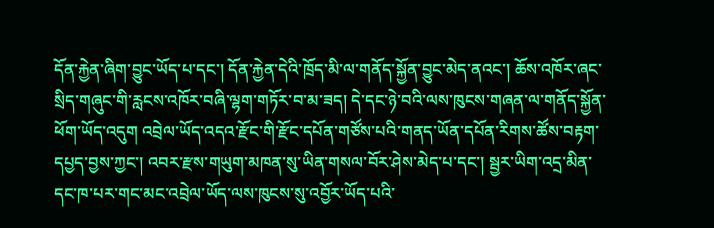དོན་རྐྱེན་ཞིག་བྱུང་ཡོད་པ་དང་། དོན་རྐྱེན་དེའི་ཁྲོད་མི་ལ་གནོད་སྐྱོན་བྱུང་མེད་ནའང་། ཆོས་འཁོར་ཞང་སྲིད་གཞུང་གི་རླངས་འཁོར་བཞི་ལྷག་གཏོར་བ་མ་ཟད། དེ་དང་ཉེ་བའི་ལས་ཁུངས་གཞན་ལ་གནོད་སྐྱོན་ཕོག་ཡོད་འདུག འབྲེལ་ཡོད་འདའ་རྫོང་གི་རྫོང་དཔོན་གཙོས་པའི་གནད་ཡོན་དཔོན་རིགས་ཚོས་བརྟག་དཔྱད་བྱས་ཀྱང་། འབར་རྫས་གཡུག་མཁན་སུ་ཡིན་གསལ་བོར་ཤེས་མེད་པ་དང་། སྦྱར་ཡིག་འདྲ་མིན་དང་ཁ་པར་གང་མང་འབྲེལ་ཡོད་ལས་ཁུངས་སུ་འབྱོར་ཡོད་པའི་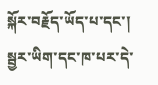སྐོར་བརྗོད་ཡོད་པ་དང་། སྦྱར་ཡིག་དང་ཁ་པར་དེ་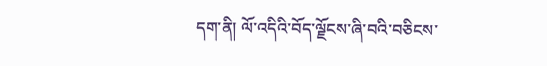དག་ནི། ལོ་འདིའི་བོད་ལྗོངས་ཞི་བའི་བཅིངས་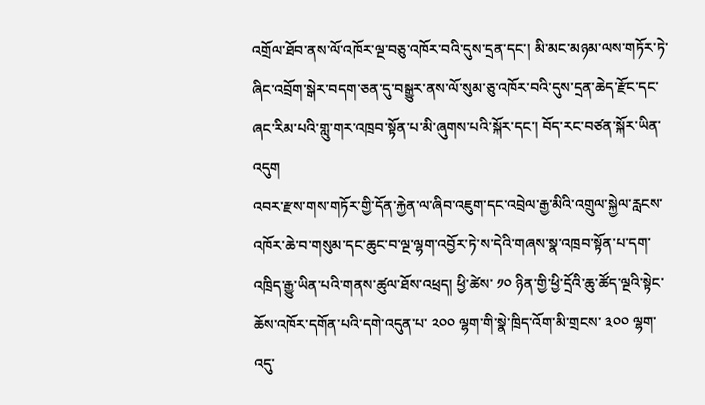འགྲོལ་ཐོབ་ནས་ལོ་འཁོར་ལྔ་བཅུ་འཁོར་བའི་དུས་དྲན་དང་། མི་མང་མཉམ་ལས་གཏོར་ཏེ་ཞིང་འབྲོག་སྒེར་བདག་ཅན་དུ་བསྒྱུར་ནས་ལོ་སུམ་ཅུ་འཁོར་བའི་དུས་དྲན་ཆེད་རྫོང་དང་ཞང་རིམ་པའི་གླུ་གར་འཁྲབ་སྟོན་པ་མི་ཞུགས་པའི་སྐོར་དང་། བོད་རང་བཙན་སྐོར་ཡིན་འདུག
འབར་རྫས་གས་གཏོར་གྱི་དོན་རྐྱེན་ལ་ཞིབ་འཇུག་དང་འབྲེལ་རྒྱ་མིའི་འགྲུལ་སྐྱེལ་རླངས་འཁོར་ཆེ་བ་གསུམ་དང་ཆུང་བ་ལྔ་ལྷག་འབྱོར་ཏེ་ས་དེའི་གཞས་སྣ་འཁྲབ་སྟོན་པ་དག་འཁྲིད་རྒྱུ་ཡིན་པའི་གནས་ཚུལ་ཐོས་འཕྲད། ཕྱི་ཚེས་ ༡༠ ཉིན་གྱི་ཕྱི་དྲོའི་ཆུ་ཚོད་ལྔའི་སྟེང་ཆོས་འཁོར་དགོན་པའི་དགེ་འདུན་པ་ ༢༠༠ ལྷག་གི་སྣེ་ཁྲིད་འོག་མི་གྲངས་ ༣༠༠ ལྷག་འདུ་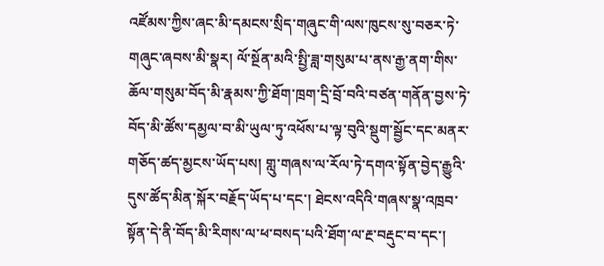འཛོམས་ཀྱིས་ཞང་མི་དམངས་སྲིད་གཞུང་གི་ལས་ཁུངས་སུ་བཅར་ཏེ་གཞུང་ཞབས་མི་སྣར། ལོ་སྔོན་མའི་སྤྱི་ཟླ་གསུམ་པ་ནས་རྒྱ་ནག་གིས་ཆོལ་གསུམ་བོད་མི་རྣམས་ཀྱི་ཐོག་ཁྲག་དྲི་བྲོ་བའི་བཙན་གནོན་བྱས་ཏེ་བོད་མི་ཚོས་དམྱལ་བ་མི་ཡུལ་ཏུ་འཕོས་པ་ལྟ་བུའི་སྡུག་སྦྱོང་དང་མནར་གཅོད་ཚད་མྱངས་ཡོད་པས། གླུ་གཞས་ལ་རོལ་ཏེ་དགའ་སྟོན་བྱེད་རྒྱུའི་དུས་ཚོད་མིན་སྐོར་བརྗོད་ཡོད་པ་དང་། ཐེངས་འདིའི་གཞས་སྣ་འཁྲབ་སྟོན་དེ་ནི་བོད་མི་རིགས་ལ་ཕ་བསད་པའི་ཐོག་ལ་རྔ་བརྡུང་བ་དང་།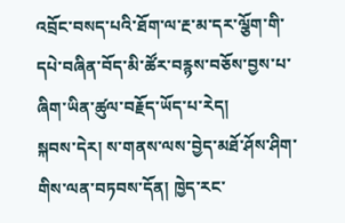འབྲོང་བསད་པའི་ཐོག་ལ་རྔ་མ་དར་ལྕོག་གི་དཔེ་བཞིན་བོད་མི་ཚོར་བརྙས་བཅོས་བྱས་པ་ཞིག་ཡིན་ཚུལ་བརྗོད་ཡོད་པ་རེད།
སྐབས་དེར། ས་གནས་ལས་བྱེད་མཐོ་ཤོས་ཤིག་གིས་ལན་བཏབས་དོན། ཁྱེད་རང་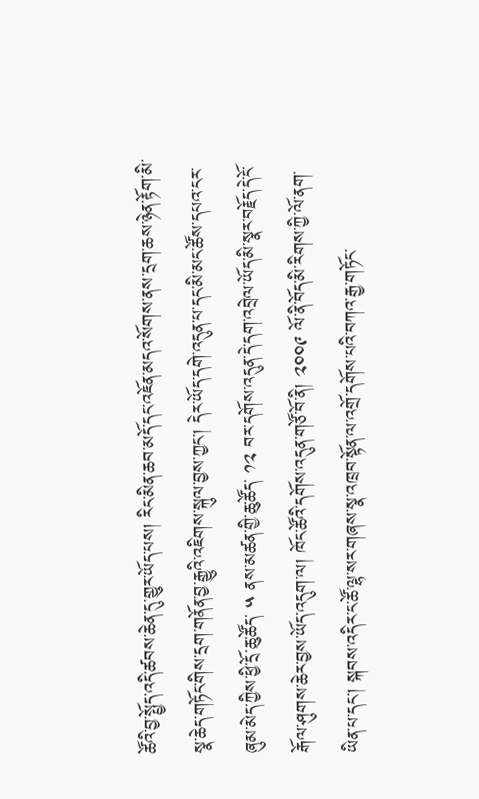ཚོའི་བྱ་སྤྱོད་འདི་ཚབས་ཆེན་དུ་གྱུར་ཡོད་པས། རིང་མིན་ཆབ་མདོ་དང་འཇོན་མདའ་སོགས་ནས་དྲག་ཆས་ཉེན་རྟོག་མི་སྣ་ཆེད་གཏོང་གིས་དྲག་གནོན་བྱ་རྒྱུའི་འཇིགས་སྐུལ་བྱས་ཀྱང་། དེར་ཡོད་དགེ་འདུན་པ་དང་མི་མང་ཚོས་དཔའ་ངར་ཞུམ་མེད་ཀྱིས་ཕྱི་དྲོ་ཆུ་ཚོད་ ༥ ནས་མཚན་གྱི་ཆུ་ཚོད་ ༡༢ བར་དགོས་འདུན་དེ་དག་འབྲེལ་ཡོད་མི་སྣར་བརྗོད་དེ་ངོ་རྒོལ་ཤུགས་ཆེར་བྱས་ཡོད་འདུག་ལ། ཁོང་ཚོའི་དགོས་འདུན་གཙོ་བོ་ནི། ༢༠༠༩ ལོ་ནི་བོད་མི་རིགས་ཀྱི་ལོ་ནག་ཡིན་པ་དང་། སྐབས་འདིར་ང་ཚོ་ལྷ་སར་གཞས་སྣ་འཁྲབ་སྟོན་ལ་འགྲོ་དགོས་པའི་བཀའ་རྒྱ་གཏོང་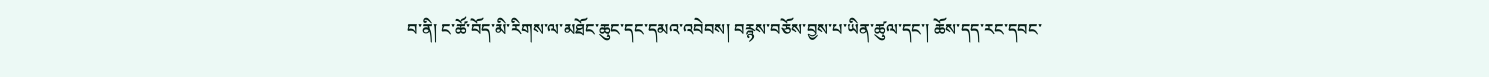བ་ནི། ང་ཚོ་བོད་མི་རིགས་ལ་མཐོང་ཆུང་དང་དམའ་འབེབས། བརྙས་བཅོས་བྱས་པ་ཡིན་ཚུལ་དང་། ཆོས་དད་རང་དབང་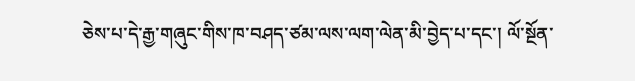ཅེས་པ་དེ་རྒྱ་གཞུང་གིས་ཁ་བཤད་ཙམ་ལས་ལག་ལེན་མི་བྱེད་པ་དང་། ལོ་སྔོན་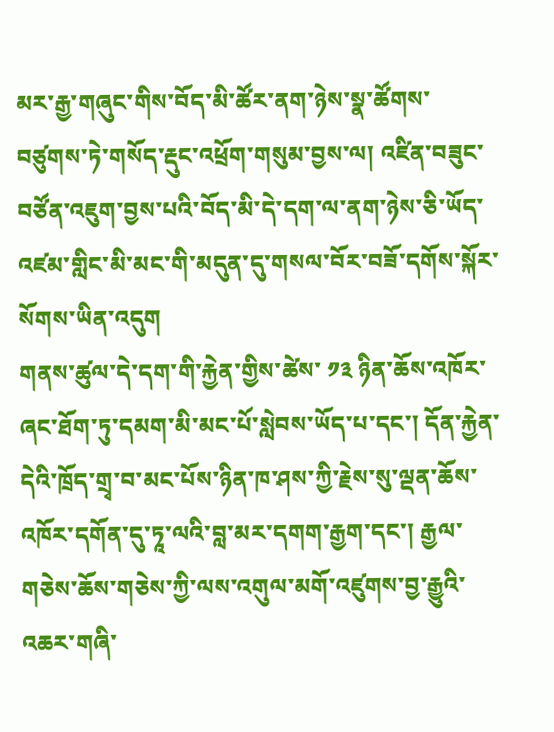མར་རྒྱ་གཞུང་གིས་བོད་མི་ཚོར་ནག་ཉེས་སྣ་ཚོགས་བཙུགས་ཏེ་གསོད་རྡུང་འཕྲོག་གསུམ་བྱས་ལ། འཛིན་བཟུང་བཙོན་འཇུག་བྱས་པའི་བོད་མི་དེ་དག་ལ་ནག་ཉེས་ཅི་ཡོད་འཛམ་གླིང་མི་མང་གི་མདུན་དུ་གསལ་བོར་བཟོ་དགོས་སྐོར་སོགས་ཡིན་འདུག
གནས་ཚུལ་དེ་དག་གི་རྐྱེན་གྱིས་ཚེས་ ༡༣ ཉིན་ཆོས་འཁོར་ཞང་ཐོག་ཏུ་དམག་མི་མང་པོ་སླེབས་ཡོད་པ་དང་། དོན་རྐྱེན་དེའི་ཁྲོད་གྲྭ་བ་མང་པོས་ཉིན་ཁ་ཤས་ཀྱི་རྗེས་སུ་ལྡན་ཆོས་འཁོར་དགོན་དུ་ཏཱ་ལའི་བླ་མར་དགག་རྒྱག་དང་། རྒྱལ་གཅེས་ཆོས་གཅེས་ཀྱི་ལས་འགུལ་མགོ་འཛུགས་བྱ་རྒྱུའི་འཆར་གཞི་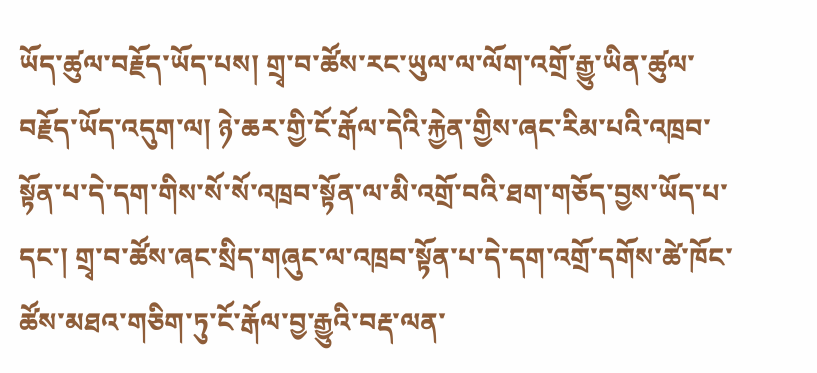ཡོད་ཚུལ་བརྗོད་ཡོད་པས། གྲྭ་བ་ཚོས་རང་ཡུལ་ལ་ལོག་འགྲོ་རྒྱུ་ཡིན་ཚུལ་བརྗོད་ཡོད་འདུག་ལ། ཉེ་ཆར་གྱི་ངོ་རྒོལ་དེའི་རྐྱེན་གྱིས་ཞང་རིམ་པའི་འཁྲབ་སྟོན་པ་དེ་དག་གིས་སོ་སོ་འཁྲབ་སྟོན་ལ་མི་འགྲོ་བའི་ཐག་གཅོད་བྱས་ཡོད་པ་དང་། གྲྭ་བ་ཚོས་ཞང་སྲིད་གཞུང་ལ་འཁྲབ་སྟོན་པ་དེ་དག་འགྲོ་དགོས་ཚེ་ཁོང་ཚོས་མཐའ་གཅིག་ཏུ་ངོ་རྒོལ་བྱ་རྒྱུའི་བརྡ་ལན་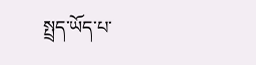སྤྲད་ཡོད་པ་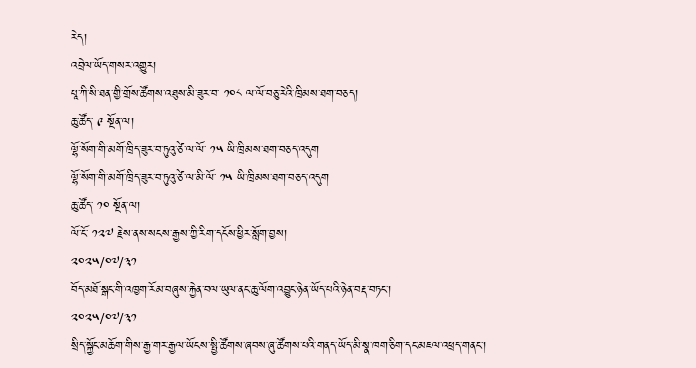རེད།
འབྲེལ་ཡོད་གསར་འགྱུར།
པཱ་ཀི་སི་ཐན་གྱི་གྲོས་ཚོགས་འཐུས་མི་ཟུར་བ་ ༡༠༨ ལ་ལོ་བཅུ་རེའི་ཁྲིམས་ཐག་བཅད།
ཆུ་ཚོད་ ༩ སྔོན་ལ།
ལྷོ་སོག་གི་མགོ་ཁྲིད་ཟུར་བ་ཏུའུ་ཙེ་ལ་ལོ་ ༡༥ ཡི་ཁྲིམས་ཐག་བཅད་འདུག
ལྷོ་སོག་གི་མགོ་ཁྲིད་ཟུར་བ་ཏུའུ་ཙེ་ལ་མི་ལོ་ ༡༥ ཡི་ཁྲིམས་ཐག་བཅད་འདུག
ཆུ་ཚོད་ ༡༠ སྔོན་ལ།
ལོ་ངོ་ ༡༢༧ རྗེས་ནས་སངས་རྒྱས་ཀྱི་རིག་དངོས་ཕྱིར་སློག་བྱས།
༢༠༢༥/༠༧/༣༡
བོད་མཐོ་སྒང་གི་འཁྱག་རོམ་བཞུས་རྐྱེན་བལ་ཡུལ་ནང་ཆུ་ལོག་འབྱུང་ཉེན་ཡོད་པའི་ཉེན་བརྡ་བཏང་།
༢༠༢༥/༠༧/༣༡
སྲིད་སྐྱོང་མཆོག་གིས་རྒྱ་གར་རྒྱལ་ཡོངས་སྤྱི་ཚོགས་ཞབས་ཞུ་ཚོགས་པའི་གནད་ཡོད་མི་སྣ་ཁག་ཅིག་དང་མཇལ་འཕྲད་གནང་།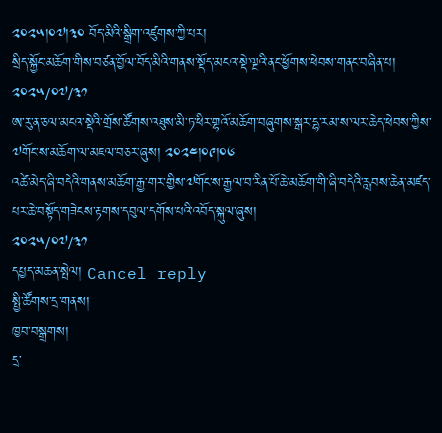༢༠༢༥།༠༧།༣༠ བོད་མིའི་སྒྲིག་འཛུགས་ཀྱི་པར།
སྲིད་སྐྱོང་མཆོག་གིས་བཙན་བྱོལ་བོད་མིའི་གནས་སྡོད་མངའ་སྡེ་ལྔའི་ནང་ཕྱོགས་ཕེབས་གནང་བཞིན་པ།
༢༠༢༥/༠༧/༣༡
ཨ་རུ་ན་ཅལ་མངའ་སྡེའི་གྲོས་ཚོགས་འཐུས་མི་ཏ་ཕིར་གྷའོ་མཆོག་བཞུགས་སྒར་དྷ་རམ་ས་ལར་ཆེད་ཕེབས་ཀྱིས་༧གོང་ས་མཆོག་ལ་མཇལ་བཅར་ཞུས། ༢༠༢༤།༠༩།༠༦
འཚེ་མེད་ཞི་བདེའི་གནས་མཆོག་རྒྱ་གར་གྱིས་༧གོང་ས་རྒྱལ་བ་རིན་པོ་ཆེ་མཆོག་གི་ཞི་བདེའི་རླབས་ཆེན་མཛད་པར་ཆེ་བསྟོད་གཟེངས་རྟགས་དབུལ་དགོས་པའི་འབོད་སྐུལ་ཞུས།
༢༠༢༥/༠༧/༣༡
དཔྱད་མཆན་སྤེལ། Cancel reply
སྤྱི་ཚོགས་དྲ་གནས།
ཁྱབ་བསྒྲགས།
དྲ་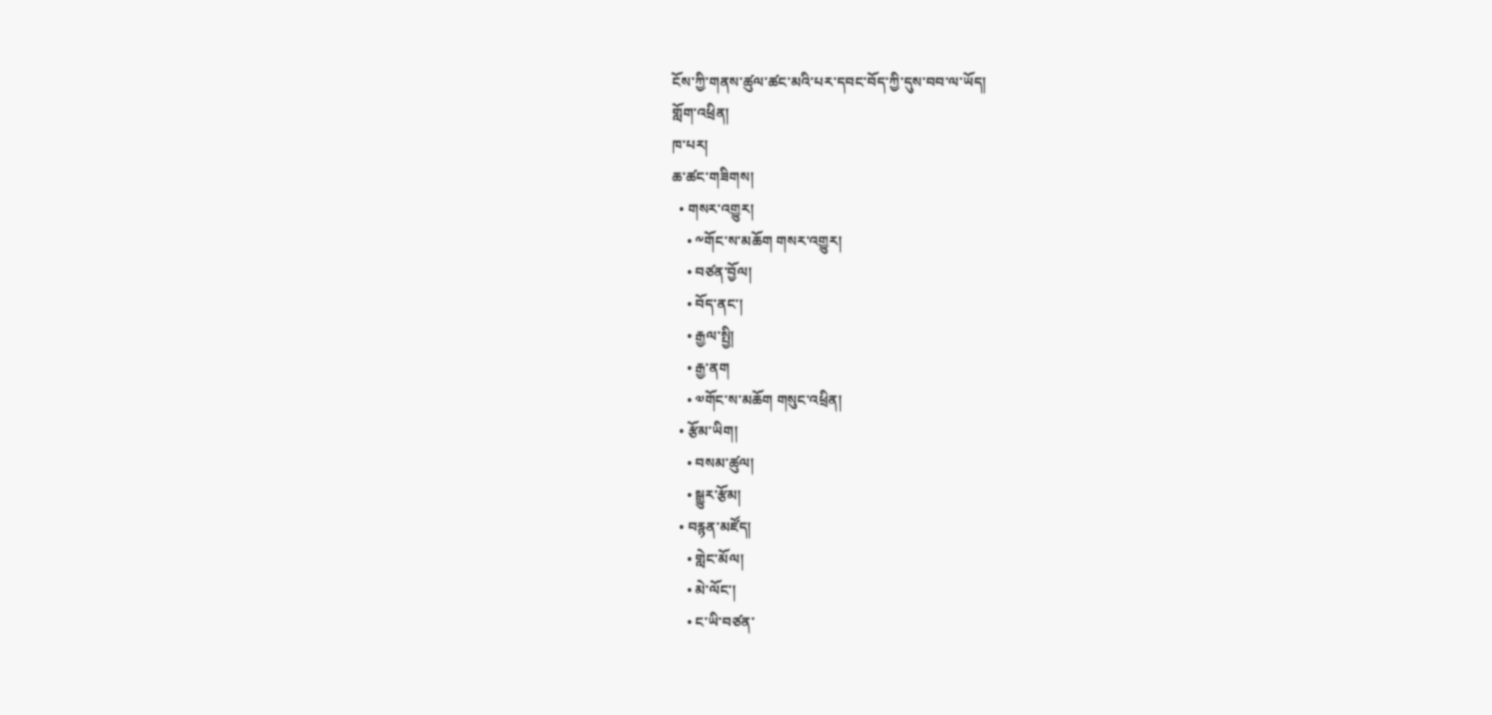ངོས་ཀྱི་གནས་ཚུལ་ཚང་མའི་པར་དབང་བོད་ཀྱི་དུས་བབ་ལ་ཡོད།
གློག་འཕྲིན།
ཁ་པར།
ཆ་ཚང་གཟིགས།
  • གསར་འགྱུར།
    • ༸གོང་ས་མཆོག གསར་འགྱུར།
    • བཙན་བྱོལ།
    • བོད་ནང་།
    • རྒྱལ་སྤྱི།
    • རྒྱ་ནག
    • ༧གོང་ས་མཆོག གསུང་འཕྲིན།
  • རྩོམ་ཡིག།
    • བསམ་ཚུལ།
    • སྒྱུར་རྩོམ།
  • བརྙན་མཛོད།
    • གླེང་མོལ།
    • མེ་ལོང་།
    • ང་ཡི་བཙན་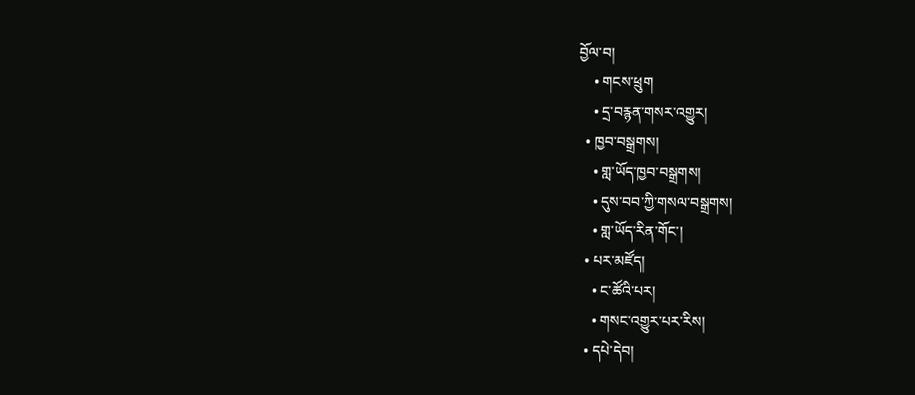བྱོལ་བ།
    • གངས་ཕྲུག
    • དྲ་བརྙན་གསར་འགྱུར།
  • ཁྱབ་བསྒྲགས།
    • གླ་ཡོད་ཁྱབ་བསྒྲགས།
    • དུས་བབ་ཀྱི་གསལ་བསྒྲགས།
    • གླ་ཡོད་རིན་གོང་།
  • པར་མཛོད།
    • ང་ཚོའི་པར།
    • གསང་འགྱུར་པར་རིས།
  • དཔེ་དེབ།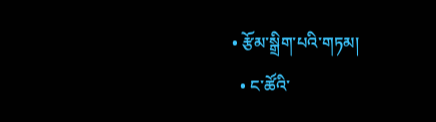• རྩོམ་སྒྲིག་པའི་གཏམ།
  • ང་ཚོའི་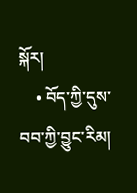སྐོར།
    • བོད་ཀྱི་དུས་བབ་ཀྱི་བྱུང་རིམ།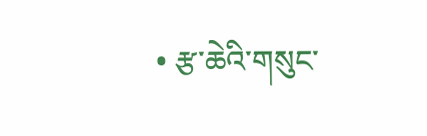• རྩ་ཆེའི་གསུང་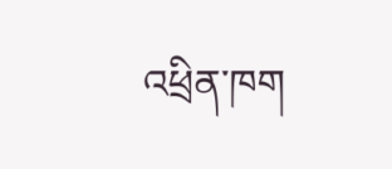འཕྲིན་ཁག